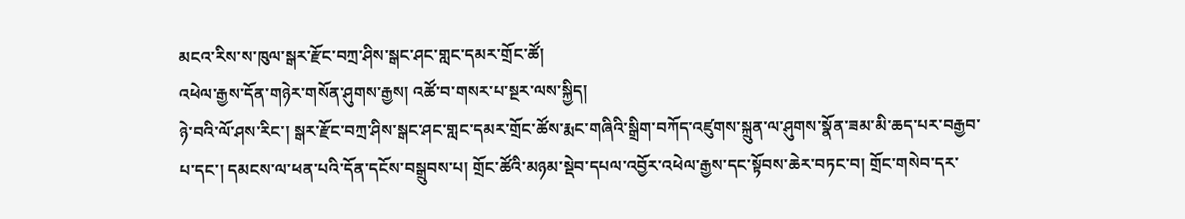མངའ་རིས་ས་ཁུལ་སྒར་རྫོང་བཀྲ་ཤིས་སྒང་ཤང་གླང་དམར་གྲོང་ཚོ།
འཕེལ་རྒྱས་དོན་གཉེར་གསོན་ཤུགས་རྒྱས། འཚོ་བ་གསར་པ་སྔར་ལས་སྐྱིད།
ཉེ་བའི་ལོ་ཤས་རིང་། སྒར་རྫོང་བཀྲ་ཤིས་སྒང་ཤང་གླང་དམར་གྲོང་ཚོས་རྨང་གཞིའི་སྒྲིག་བཀོད་འཛུགས་སྐྲུན་ལ་ཤུགས་སྣོན་ཟམ་མི་ཆད་པར་བརྒྱབ་པ་དང་། དམངས་ལ་ཕན་པའི་དོན་དངོས་བསྒྲུབས་པ། གྲོང་ཚོའི་མཉམ་སྡེབ་དཔལ་འབྱོར་འཕེལ་རྒྱས་དང་སྟོབས་ཆེར་བཏང་བ། གྲོང་གསེབ་དར་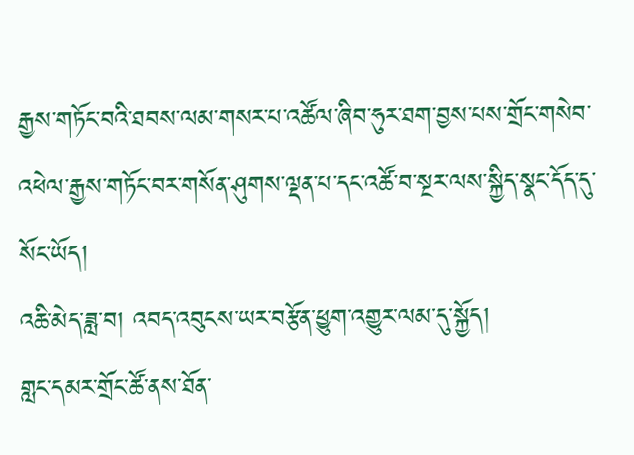རྒྱས་གཏོང་བའི་ཐབས་ལམ་གསར་པ་འཚོལ་ཞིབ་ཧུར་ཐག་བྱས་པས་གྲོང་གསེབ་འཕེལ་རྒྱས་གཏོང་བར་གསོན་ཤུགས་ལྡན་པ་དང་འཚོ་བ་སྔར་ལས་སྐྱིད་སྣང་དོད་དུ་སོང་ཡོད།
འཆི་མེད་ཟླ་བ། འབད་འབུངས་ཡར་བརྩོན་ཕྱུག་འགྱུར་ལམ་དུ་སྐྱོད།
གླང་དམར་གྲོང་ཚོ་ནས་ཐོན་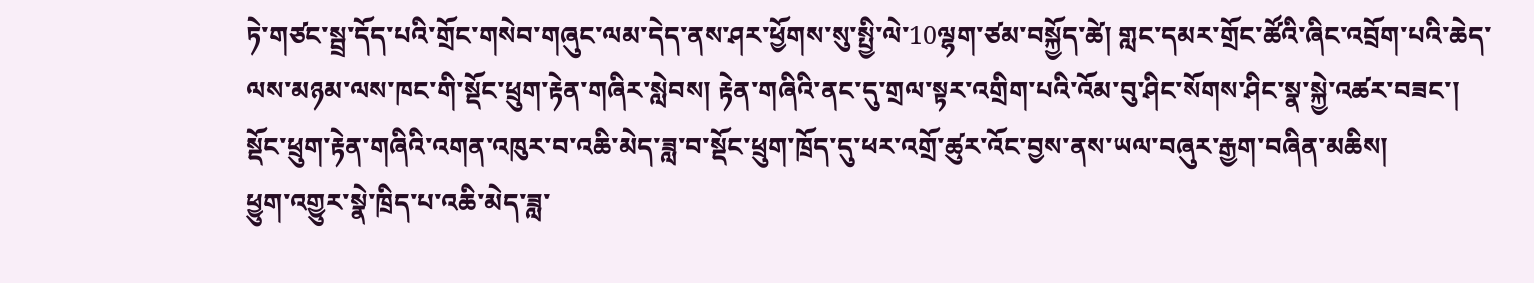ཏེ་གཙང་སྦྲ་དོད་པའི་གྲོང་གསེབ་གཞུང་ལམ་དེད་ནས་ཤར་ཕྱོགས་སུ་སྤྱི་ལེ་10ལྷག་ཙམ་བསྐྱོད་ཚེ། གླང་དམར་གྲོང་ཚོའི་ཞིང་འབྲོག་པའི་ཆེད་ལས་མཉམ་ལས་ཁང་གི་སྡོང་ཕྲུག་རྟེན་གཞིར་སླེབས། རྟེན་གཞིའི་ནང་དུ་གྲལ་སྟར་འགྲིག་པའི་འོམ་བུ་ཤིང་སོགས་ཤིང་སྣ་སྐྱེ་འཚར་བཟང་། སྡོང་ཕྲུག་རྟེན་གཞིའི་འགན་འཁུར་བ་འཆི་མེད་ཟླ་བ་སྡོང་ཕྲུག་ཁྲོད་དུ་ཕར་འགྲོ་ཚུར་འོང་བྱས་ནས་ཡལ་བཞུར་རྒྱག་བཞིན་མཆིས།
ཕྱུག་འགྱུར་སྣེ་ཁྲིད་པ་འཆི་མེད་ཟླ་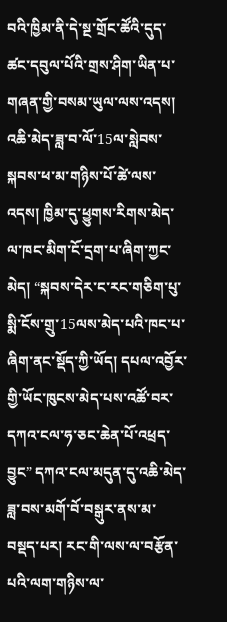བའི་ཁྱིམ་ནི་དེ་སྔ་གྲོང་ཚོའི་དུད་ཚང་དབུལ་པོའི་གྲས་ཤིག་ཡིན་པ་གཞན་གྱི་བསམ་ཡུལ་ལས་འདས། འཆི་མེད་ཟླ་བ་ལོ་15ལ་སླེབས་སྐབས་ཕ་མ་གཉིས་པོ་ཚེ་ལས་འདས། ཁྱིམ་དུ་ཕྱུགས་རིགས་མེད་ལ་ཁང་མིག་ངོ་དྲག་པ་ཞིག་ཀྱང་མེད། “སྐབས་དེར་ང་རང་གཅིག་པུ་སྨི་ངོས་གྲུ་15ལས་མེད་པའི་ཁང་པ་ཞིག་ནང་སྡོད་ཀྱི་ཡོད། དཔལ་འབྱོར་གྱི་ཡོང་ཁུངས་མེད་པས་འཚོ་བར་དཀའ་ངལ་ཧ་ཅང་ཆེན་པོ་འཕྲད་བྱུང” དཀའ་ངལ་མདུན་དུ་འཆི་མེད་ཟླ་བས་མགོ་བོ་བསྒུར་ནས་མ་བསྡད་པར། རང་གི་ལས་ལ་བརྩོན་པའི་ལག་གཉིས་ལ་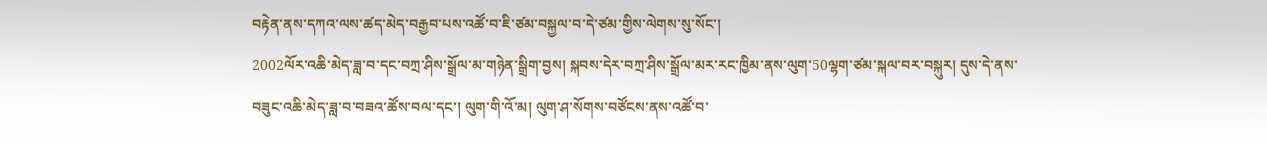བརྟེན་ནས་དཀའ་ལས་ཚད་མེད་བརྒྱབ་པས་འཚོ་བ་ཇི་ཙམ་བསྐྱལ་བ་དེ་ཙམ་གྱིས་ལེགས་སུ་སོང་།
2002ལོར་འཆི་མེད་ཟླ་བ་དང་བཀྲ་ཤིས་སྒྲོལ་མ་གཉེན་སྒྲིག་བྱས། སྐབས་དེར་བཀྲ་ཤིས་སྒྲོལ་མར་རང་ཁྱིམ་ནས་ལུག་50ལྷག་ཙམ་སྐལ་བར་བསྐུར། དུས་དེ་ནས་བཟུང་འཆི་མེད་ཟླ་བ་བཟའ་ཚོས་བལ་དང་། ལུག་གི་འོ་མ། ལུག་ཤ་སོགས་བཙོངས་ནས་འཚོ་བ་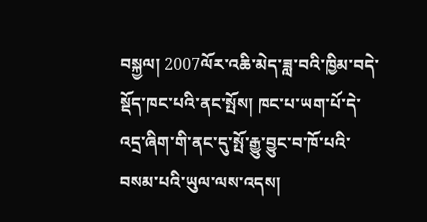བསྐྱལ། 2007ལོར་འཆི་མེད་ཟླ་བའི་ཁྱིམ་བདེ་སྡོད་ཁང་པའི་ནང་སྤོས། ཁང་པ་ཡག་པོ་དེ་འདྲ་ཞིག་གི་ནང་དུ་སྤོ་རྒྱུ་བྱུང་བ་ཁོ་པའི་བསམ་པའི་ཡུལ་ལས་འདས།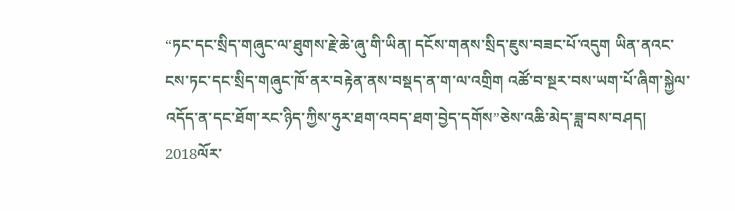“ཏང་དང་སྲིད་གཞུང་ལ་ཐུགས་རྗེ་ཆེ་ཞུ་གི་ཡིན། དངོས་གནས་སྲིད་ཇུས་བཟང་པོ་འདུག ཡིན་ནའང་ངས་ཏང་དང་སྲིད་གཞུང་ཁོ་ནར་བརྟེན་ནས་བསྡད་ན་ག་ལ་འགྲིག འཚོ་བ་སྔར་བས་ཡག་པོ་ཞིག་སྐྱེལ་འདོད་ན་དང་ཐོག་རང་ཉིད་ཀྱིས་ཧུར་ཐག་འབད་ཐག་བྱེད་དགོས”ཅེས་འཆི་མེད་ཟླ་བས་བཤད།
2018ལོར་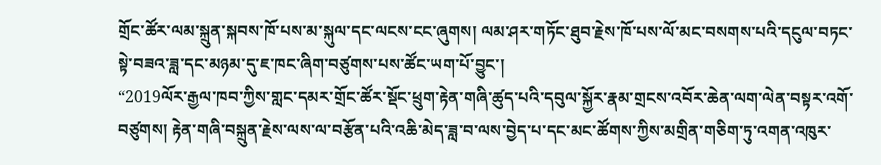གྲོང་ཚོར་ལམ་སྐྲུན་སྐབས་ཁོ་པས་མ་སྐུལ་དང་ལངས་ངང་ཞུགས། ལམ་ཤར་གཏོང་ཐུབ་རྗེས་ཁོ་པས་ལོ་མང་བསགས་པའི་དངུལ་བཏང་སྟེ་བཟའ་ཟླ་དང་མཉམ་དུ་ཇ་ཁང་ཞིག་བཙུགས་པས་ཚོང་ཡག་པོ་བྱུང་།
“2019ལོར་རྒྱལ་ཁབ་ཀྱིས་གླང་དམར་གྲོང་ཚོར་སྡོང་ཕྲུག་རྟེན་གཞི་ཚུད་པའི་དབུལ་སྐྱོར་རྣམ་གྲངས་འབོར་ཆེན་ལག་ལེན་བསྟར་འགོ་བཙུགས། རྟེན་གཞི་བསྐྲུན་རྗེས་ལས་ལ་བརྩོན་པའི་འཆི་མེད་ཟླ་བ་ལས་བྱེད་པ་དང་མང་ཚོགས་ཀྱིས་མགྲིན་གཅིག་ཏུ་འགན་འཁུར་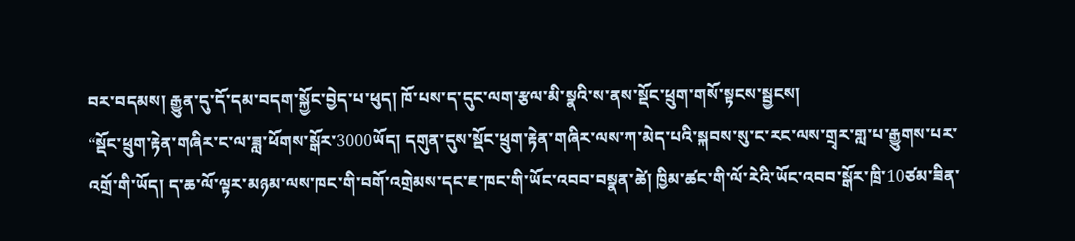བར་བདམས། རྒྱུན་དུ་དོ་དམ་བདག་སྐྱོང་བྱེད་པ་ཕུད། ཁོ་པས་ད་དུང་ལག་རྩལ་མི་སྣའི་ས་ནས་སྡོང་ཕྲུག་གསོ་སྟངས་སྦྱངས།
“སྡོང་ཕྲུག་རྟེན་གཞིར་ང་ལ་ཟླ་ཕོགས་སྒོར་3000ཡོད། དགུན་དུས་སྡོང་ཕྲུག་རྟེན་གཞིར་ལས་ཀ་མེད་པའི་སྐབས་སུ་ང་རང་ལས་གྲྭར་གླ་པ་རྒྱུགས་པར་འགྲོ་གི་ཡོད། ད་ཆ་ལོ་ལྟར་མཉམ་ལས་ཁང་གི་བགོ་འགྲེམས་དང་ཇ་ཁང་གི་ཡོང་འབབ་བསྣན་ཚེ། ཁྱིམ་ཚང་གི་ལོ་རེའི་ཡོང་འབབ་སྒོར་ཁྲི་10ཙམ་ཟིན་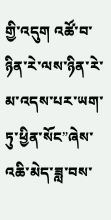གྱི་འདུག འཚོ་བ་ཉིན་རེ་ལས་ཉིན་རེ་མ་འདས་པར་ཡག་ཏུ་ཕྱིན་སོང”ཞེས་འཆི་མེད་ཟླ་བས་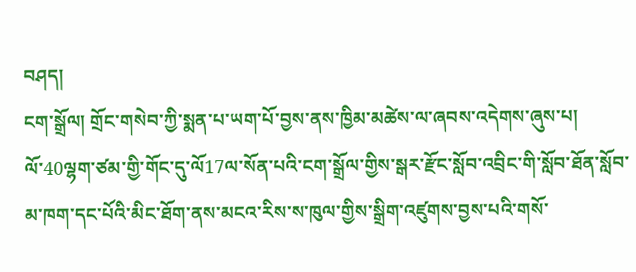བཤད།
ངག་སྒྲོལ། གྲོང་གསེབ་ཀྱི་སྨན་པ་ཡག་པོ་བྱས་ནས་ཁྱིམ་མཚེས་ལ་ཞབས་འདེགས་ཞུས་པ།
ལོ་40ལྷག་ཙམ་གྱི་གོང་དུ་ལོ17ལ་སོན་པའི་ངག་སྒྲོལ་གྱིས་སྒར་རྫོང་སློབ་འབྲིང་གི་སློབ་ཐོན་སློབ་མ་ཁག་དང་པོའི་མིང་ཐོག་ནས་མངའ་རིས་ས་ཁུལ་གྱིས་སྒྲིག་འཛུགས་བྱས་པའི་གསོ་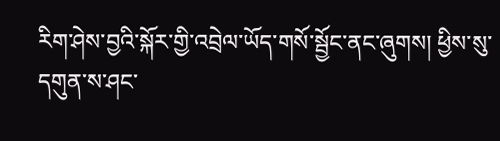རིག་ཤེས་བྱའི་སྐོར་གྱི་འབྲེལ་ཡོད་གསོ་སྦྱོང་ནང་ཞུགས། ཕྱིས་སུ་དགུན་ས་ཤང་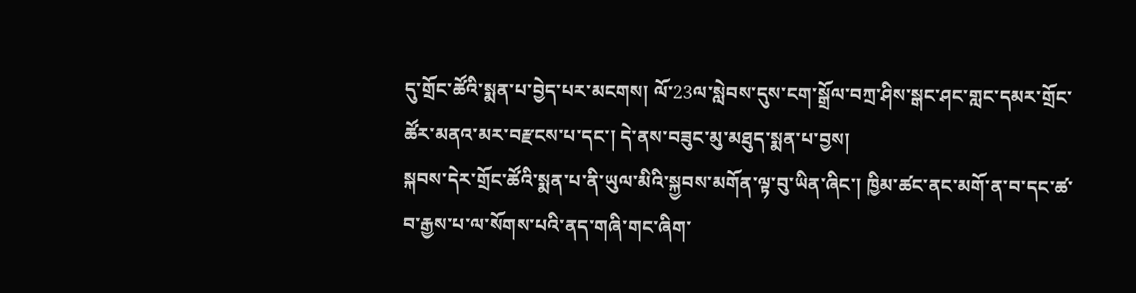དུ་གྲོང་ཚོའི་སྨན་པ་བྱེད་པར་མངགས། ལོ་23ལ་སླེབས་དུས་ངག་སྒྲོལ་བཀྲ་ཤིས་སྒང་ཤང་གླང་དམར་གྲོང་ཚོར་མནའ་མར་བརྫངས་པ་དང་། དེ་ནས་བཟུང་མུ་མཐུད་སྨན་པ་བྱས།
སྐབས་དེར་གྲོང་ཚོའི་སྨན་པ་ནི་ཡུལ་མིའི་སྐྱབས་མགོན་ལྟ་བུ་ཡིན་ཞིང་། ཁྱིམ་ཚང་ནང་མགོ་ན་བ་དང་ཚ་བ་རྒྱས་པ་ལ་སོགས་པའི་ནད་གཞི་གང་ཞིག་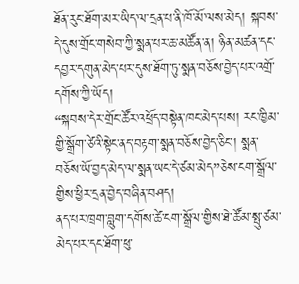ཐོན་རུང་ཐོག་མར་ཡིད་ལ་དྲན་པ་ནི་ཁོ་མོ་ལས་མེད། སྐབས་དེ་དུས་གྲོང་གསེབ་ཀྱི་སྨན་པར་ཆ་མཚོན་ན། ཉིན་མཚན་དང་དབྱར་དགུན་མེད་པར་དུས་ཐོག་ཏུ་སྨན་བཅོས་བྱེད་པར་འགྲོ་དགོས་ཀྱི་ཡོད།
“སྐབས་དེར་གྲོང་ཚོར་འཕྲོད་བསྟེན་ཁང་མེད་པས། རང་ཁྱིམ་གྱི་སྒྲོག་ཙེའི་སྟེང་ནད་བརྟག་སྨན་བཅོས་བྱེད་ཅིང་། སྨན་བཅོས་ཡོ་བྱད་མེད་ལ་སྨན་ཡང་དེ་ཙམ་མེད”ཅེས་ངག་སྒྲོལ་གྱིས་ཕྱིར་དྲན་བྱེད་བཞིན་བཤད།
ནད་པར་ཁྲག་བླུག་དགོས་ཚེ་ངག་སྒྲོལ་གྱིས་ཐེ་ཚོམ་སྤུ་ཙམ་མེད་པར་དང་ཐོག་ཕུ་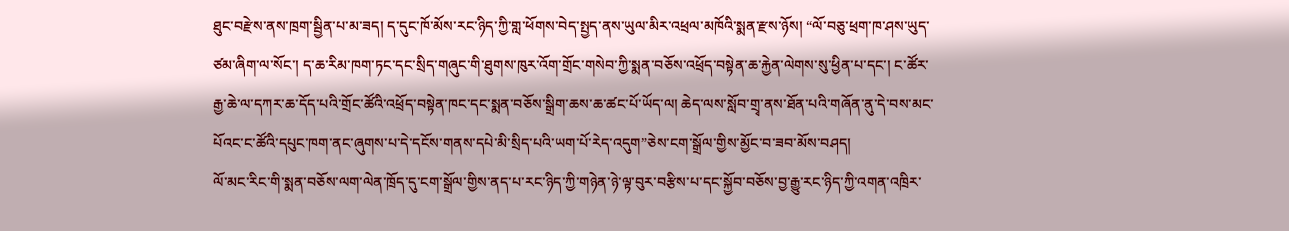ཐུང་བརྫེས་ནས་ཁྲག་སྦྱིན་པ་མ་ཟད། ད་དུང་ཁོ་མོས་རང་ཉིད་ཀྱི་གླ་ཕོགས་བེད་སྤྱད་ནས་ཡུལ་མིར་འཕྲལ་མཁོའི་སྨན་རྫས་ཉོས། “ལོ་བཅུ་ཕྲག་ཁ་ཤས་ཡུད་ཙམ་ཞིག་ལ་སོང་། ད་ཆ་རིམ་ཁག་ཏང་དང་སྲིད་གཞུང་གི་ཐུགས་ཁུར་འོག་གྲོང་གསེབ་ཀྱི་སྨན་བཅོས་འཕྲོད་བསྟེན་ཆ་རྐྱེན་ལེགས་སུ་ཕྱིན་པ་དང་། ང་ཚོར་རྒྱ་ཆེ་ལ་དཀར་ཆ་དོད་པའི་གྲོང་ཚོའི་འཕྲོད་བསྟེན་ཁང་དང་སྨན་བཅོས་སྒྲིག་ཆས་ཆ་ཚང་པོ་ཡོད་ལ། ཆེད་ལས་སློབ་གྲྭ་ནས་ཐོན་པའི་གཞོན་ནུ་དེ་བས་མང་པོའང་ང་ཚོའི་དཔུང་ཁག་ནང་ཞུགས་པ་དེ་དངོས་གནས་དཔེ་མི་སྲིད་པའི་ཡག་པོ་རེད་འདུག”ཅེས་ངག་སྒྲོལ་གྱིས་མྱོང་བ་ཟབ་མོས་བཤད།
ལོ་མང་རིང་གི་སྨན་བཅོས་ལག་ལེན་ཁྲོད་དུ་ངག་སྒྲོལ་གྱིས་ནད་པ་རང་ཉིད་ཀྱི་གཉེན་ཉེ་ལྟ་བུར་བརྩིས་པ་དང་སྐྱོབ་བཅོས་བྱ་རྒྱུ་རང་ཉིད་ཀྱི་འགན་འཁྲིར་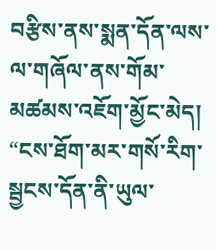བརྩིས་ནས་སྨན་དོན་ལས་ལ་གཞོལ་ནས་གོམ་མཚམས་འཇོག་མྱོང་མེད། “ངས་ཐོག་མར་གསོ་རིག་སྦྱངས་དོན་ནི་ཡུལ་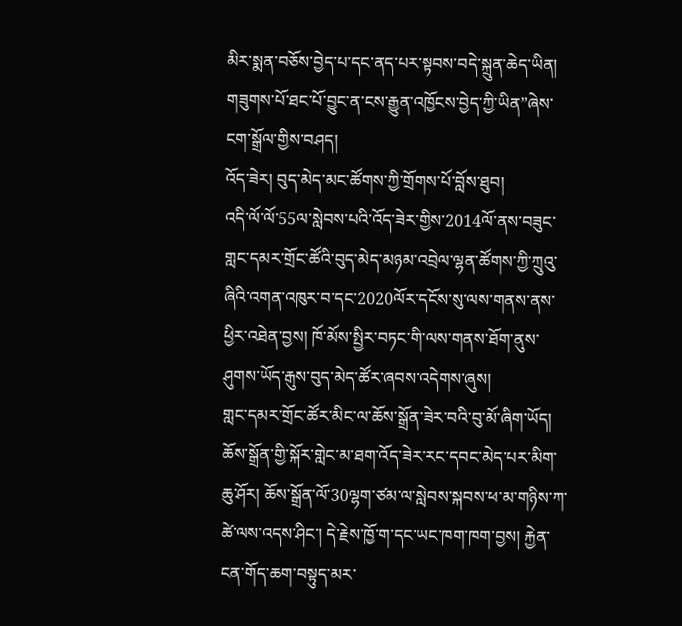མིར་སྨན་བཅོས་བྱེད་པ་དང་ནད་པར་སྟབས་བདེ་སྐྲུན་ཆེད་ཡིན། གཟུགས་པོ་ཐང་པོ་བྱུང་ན་ངས་རྒྱུན་འཁྱོངས་བྱེད་ཀྱི་ཡིན”ཞེས་ངག་སྒྲོལ་གྱིས་བཤད།
འོད་ཟེར། བུད་མེད་མང་ཚོགས་ཀྱི་གྲོགས་པོ་བློས་ཐུབ།
འདི་ལོ་ལོ་55ལ་སླེབས་པའི་འོད་ཟེར་གྱིས་2014ལོ་ནས་བཟུང་གླང་དམར་གྲོང་ཚོའི་བུད་མེད་མཉམ་འབྲེལ་ལྷན་ཚོགས་ཀྱི་ཀྲུའུ་ཞིའི་འགན་འཁུར་བ་དང་2020ལོར་དངོས་སུ་ལས་གནས་ནས་ཕྱིར་འཐེན་བྱས། ཁོ་མོས་སྤྱིར་བཏང་གི་ལས་གནས་ཐོག་ནུས་ཤུགས་ཡོད་རྒུས་བུད་མེད་ཚོར་ཞབས་འདེགས་ཞུས།
གླང་དམར་གྲོང་ཚོར་མིང་ལ་ཆོས་སྒྲོན་ཟེར་བའི་བུ་མོ་ཞིག་ཡོད། ཆོས་སྒྲོན་གྱི་སྐོར་གླེང་མ་ཐག་འོད་ཟེར་རང་དབང་མེད་པར་མིག་ཆུ་ཤོར། ཆོས་སྒྲོན་ལོ་30ལྷག་ཙམ་ལ་སླེབས་སྐབས་ཕ་མ་གཉིས་ཀ་ཚེ་ལས་འདས་ཤིང་། དེ་རྗེས་ཁྱོ་ག་དང་ཡང་ཁག་ཁག་བྱས། རྐྱེན་ངན་གོད་ཆག་བསྟུད་མར་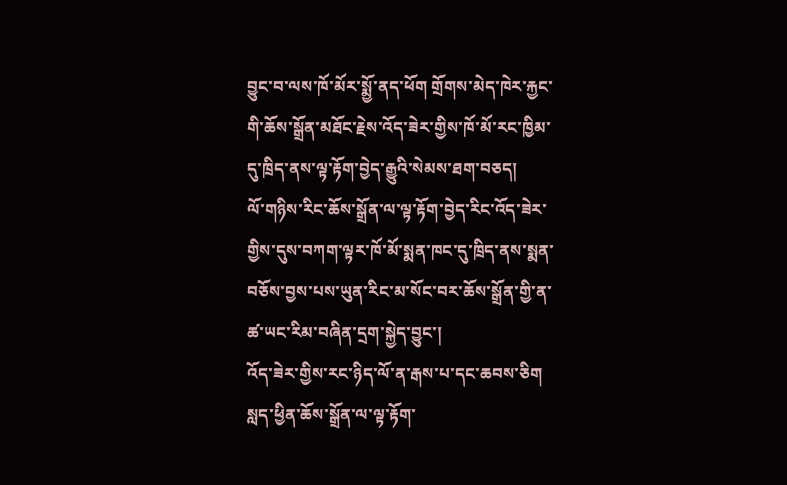བྱུང་བ་ལས་ཁོ་མོར་སྨྱོ་ནད་ཕོག གྲོགས་མེད་ཁེར་རྐྱང་གི་ཆོས་སྒྲོན་མཐོང་རྗེས་འོད་ཟེར་གྱིས་ཁོ་མོ་རང་ཁྱིམ་དུ་ཁྲིད་ནས་ལྟ་རྟོག་བྱེད་རྒྱུའི་སེམས་ཐག་བཅད།
ལོ་གཉིས་རིང་ཆོས་སྒྲོན་ལ་ལྟ་རྟོག་བྱེད་རིང་འོད་ཟེར་གྱིས་དུས་བཀག་ལྟར་ཁོ་མོ་སྨན་ཁང་དུ་ཁྲིད་ནས་སྨན་བཅོས་བྱས་པས་ཡུན་རིང་མ་སོང་བར་ཆོས་སྒྲོན་གྱི་ན་ཚ་ཡང་རིམ་བཞིན་དྲག་སྐྱེད་བྱུང་།
འོད་ཟེར་གྱིས་རང་ཉིད་ལོ་ན་རྒས་པ་དང་ཆབས་ཅིག སླད་ཕྱིན་ཆོས་སྒྲོན་ལ་ལྟ་རྟོག་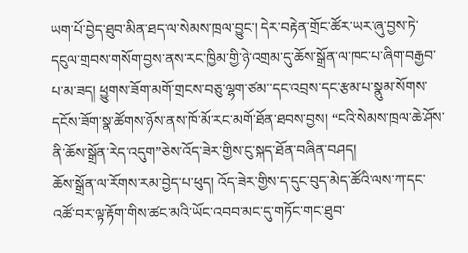ཡག་པོ་བྱེད་ཐུབ་མིན་ཐད་ལ་སེམས་ཁྲལ་བྱུང་། དེར་བརྟེན་གྲོང་ཚོར་ཡར་ཞུ་བྱས་ཏེ་དངུལ་གྲབས་གསོག་བྱས་ནས་རང་ཁྱིམ་གྱི་ཉེ་འགྲམ་དུ་ཆོས་སྒྲོན་ལ་ཁང་པ་ཞིག་བརྒྱབ་པ་མ་ཟད། ཕྱུགས་ཟོག་མགོ་གྲངས་བཅུ་ལྷག་ཙམ་་དང་འབྲས་དང་རྩམ་པ་སྣུམ་སོགས་དངོས་ཟོག་སྣ་ཚོགས་ཉོས་ནས་ཁོ་མོ་རང་མགོ་ཐོན་ཐབས་བྱས། “ངའི་སེམས་ཁྲལ་ཆེ་ཤོས་ནི་ཆོས་སྒྲོན་རེད་འདུག”ཅེས་འོད་ཟེར་གྱིས་ངུ་སྐད་ཐོན་བཞིན་བཤད།
ཆོས་སྒྲོན་ལ་རོགས་རམ་བྱེད་པ་ཕུད། འོད་ཟེར་གྱིས་ད་དུང་བུད་མེད་ཚོའི་ལས་ཀ་དང་འཚོ་བར་ལྟ་རྟོག་གིས་ཚང་མའི་ཡོང་འབབ་མང་དུ་གཏོང་གང་ཐུབ་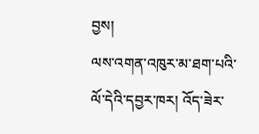བྱས།
ལས་འགན་འཁུར་མ་ཐག་པའི་ལོ་དེའི་དབྱར་ཁར། འོད་ཟེར་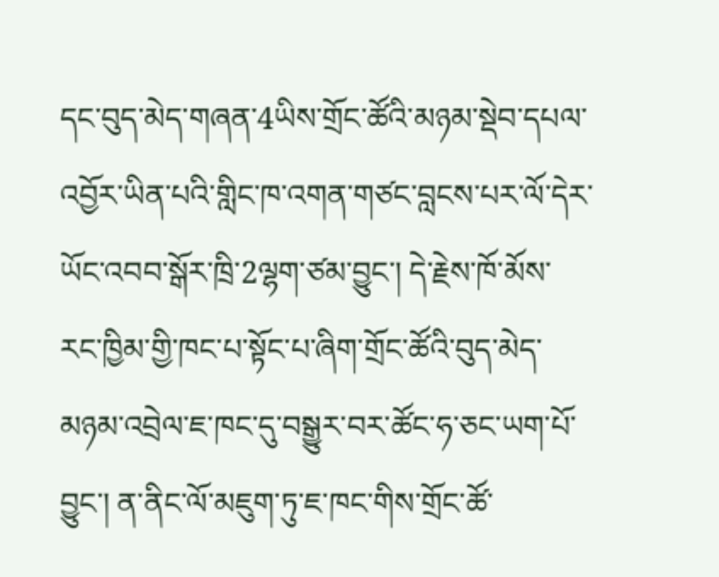དང་བུད་མེད་གཞན་4ཡིས་གྲོང་ཚོའི་མཉམ་སྡེབ་དཔལ་འབྱོར་ཡིན་པའི་གླིང་ཁ་འགན་གཙང་བླངས་པར་ལོ་དེར་ཡོང་འབབ་སྒོར་ཁྲི་2ལྷག་ཙམ་བྱུང་། དེ་རྗེས་ཁོ་མོས་རང་ཁྱིམ་གྱི་ཁང་པ་སྟོང་པ་ཞིག་གྲོང་ཚོའི་བུད་མེད་མཉམ་འབྲེལ་ཇ་ཁང་དུ་བསྒྱུར་བར་ཚོང་ཧ་ཅང་ཡག་པོ་བྱུང་། ན་ནིང་ལོ་མཇུག་ཏུ་ཇ་ཁང་གིས་གྲོང་ཚོ་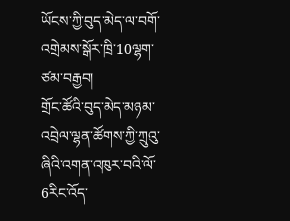ཡོངས་ཀྱི་བུད་མེད་ལ་བགོ་འགྲེམས་སྒོར་ཁྲི་10ལྷག་ཙམ་བརྒྱབ།
གྲོང་ཚོའི་བུད་མེད་མཉམ་འབྲེལ་ལྷན་ཚོགས་ཀྱི་ཀྲུའུ་ཞིའི་འགན་འཁུར་བའི་ལོ་6རིང་འོད་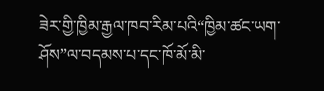ཟེར་གྱི་ཁྱིམ་རྒྱལ་ཁབ་རིམ་པའི“ཁྱིམ་ཚང་ཡག་ཤོས”ལ་བདམས་པ་དང་ཁོ་མོ་མི་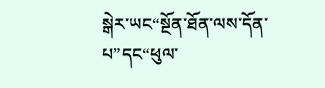སྒེར་ཡང“སྔོན་ཐོན་ལས་དོན་པ”དང“ཕུལ་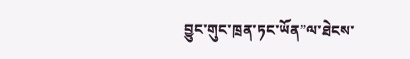བྱུང་གུང་ཁྲན་ཏང་ཡོན”ལ་ཐེངས་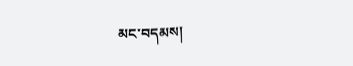མང་བདམས།